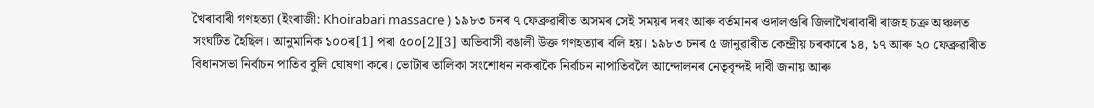খৈৰাবাৰী গণহত্যা (ইংৰাজী: Khoirabari massacre ) ১৯৮৩ চনৰ ৭ ফেব্ৰুৱাৰীত অসমৰ সেই সময়ৰ দৰং আৰু বৰ্তমানৰ ওদালগুৰি জিলাখৈৰাবাৰী ৰাজহ চক্ৰ অঞ্চলত সংঘটিত হৈছিল। আনুমানিক ১০০ৰ[1] পৰা ৫০০[2][3] অভিবাসী বঙালী উক্ত গণহত্যাৰ বলি হয়। ১৯৮৩ চনৰ ৫ জানুৱাৰীত কেন্দ্ৰীয় চৰকাৰে ১৪, ১৭ আৰু ২০ ফেব্ৰুৱাৰীত বিধানসভা নিৰ্বাচন পাতিব বুলি ঘোষণা কৰে। ভোটাৰ তালিকা সংশোধন নকৰাকৈ নিৰ্বাচন নাপাতিবলৈ আন্দোলনৰ নেতৃবৃন্দই দাবী জনায় আৰু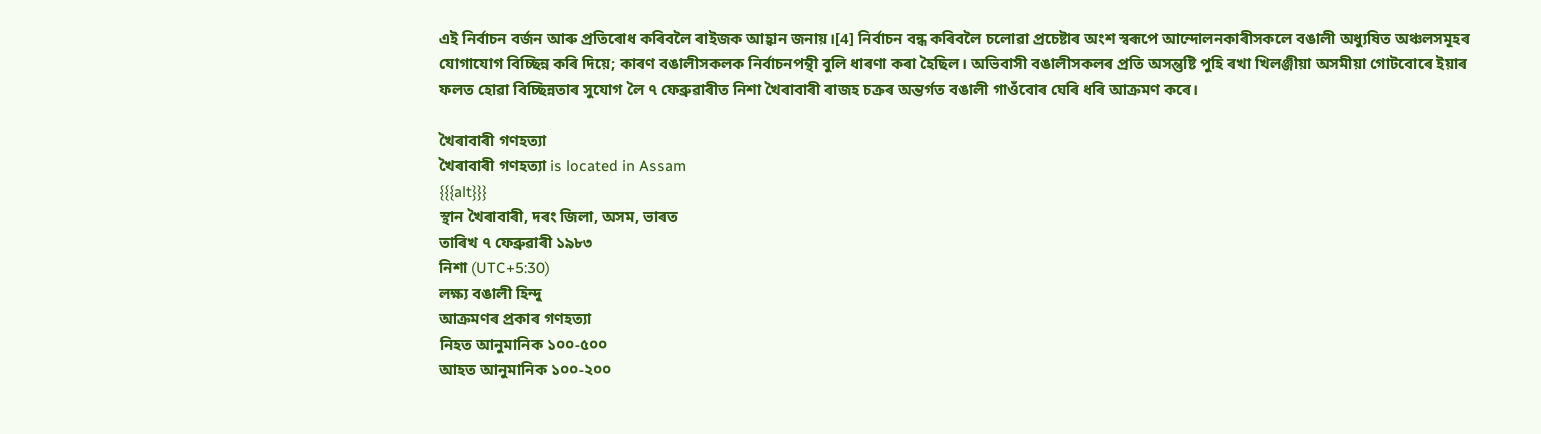এই নিৰ্বাচন বৰ্জন আৰু প্ৰতিৰোধ কৰিবলৈ ৰাইজক আহ্বান জনায়।[4] নিৰ্বাচন বন্ধ কৰিবলৈ চলোৱা প্ৰচেষ্টাৰ অংশ স্বৰূপে আন্দোলনকাৰীসকলে বঙালী অধ্যুষিত অঞ্চলসমূহৰ যোগাযোগ বিচ্ছিন্ন কৰি দিয়ে; কাৰণ বঙালীসকলক নিৰ্বাচনপন্থী বুলি ধাৰণা কৰা হৈছিল। অভিবাসী বঙালীসকলৰ প্ৰতি অসন্তুষ্টি পুহি ৰখা খিলঞ্জীয়া অসমীয়া গোটবোৰে ইয়াৰ ফলত হোৱা বিচ্ছিন্নতাৰ সুযোগ লৈ ৭ ফেব্ৰুৱাৰীত নিশা খৈৰাবাৰী ৰাজহ চক্ৰৰ অন্তৰ্গত বঙালী গাওঁবোৰ ঘেৰি ধৰি আক্ৰমণ কৰে।

খৈৰাবাৰী গণহত্যা
খৈৰাবাৰী গণহত্যা is located in Assam
{{{alt}}}
স্থান খৈৰাবাৰী, দৰং জিলা, অসম, ভাৰত
তাৰিখ ৭ ফেব্ৰুৱাৰী ১৯৮৩
নিশা (UTC+5:30)
লক্ষ্য বঙালী হিন্দু
আক্ৰমণৰ প্ৰকাৰ গণহত্যা
নিহত আনুমানিক ১০০-৫০০
আহত আনুমানিক ১০০-২০০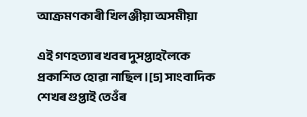আক্ৰমণকাৰী খিলঞ্জীয়া অসমীয়া

এই গণহত্যাৰ খবৰ দুসপ্তাহলৈকে প্ৰকাশিত হোৱা নাছিল।[5] সাংবাদিক শেখৰ গুপ্তাই তেওঁৰ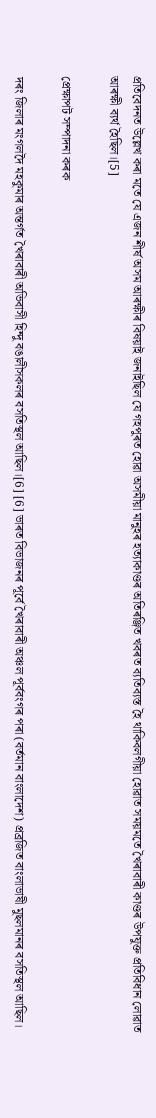প্ৰতিবেদনত উল্লেখ কৰা মতে যে এজন শীৰ্ষ অসম আৰক্ষীৰ বিষয়াই জনাইছিল যে গহপুৰত হোৱা অসমীয়া মানুহৰ হত্যাকাণ্ডৰ অতিৰঞ্জিত খবৰত ব্যতিব্যস্ত হৈ থাকিবলগীয়া হোৱাত সময়মতে খৈৰাবাৰী কাণ্ডৰ উপযুক্ত প্ৰতিবিধান লোৱাত আৰক্ষী ব্যৰ্থ হৈছিল।[5]

প্ৰেক্ষাপট সম্পাদনা কৰক

দৰং জিলাৰ মংগলদৈ মহকুমাৰ অন্তৰ্গত খৈৰাবাৰী অভিবাসী হিন্দু বঙালীসকলৰ বসতিস্থল আছিল।[6] [6] ভাৰত বিভাজনৰ পূৰ্বে খৈৰাবাৰী অঞ্চল পূৰ্ববংগৰ পৰা (বৰ্তমান বাংলাদেশ) প্ৰব্ৰজিত বাংলাভাষী মুছলমানৰ বসতিস্থল আছিল।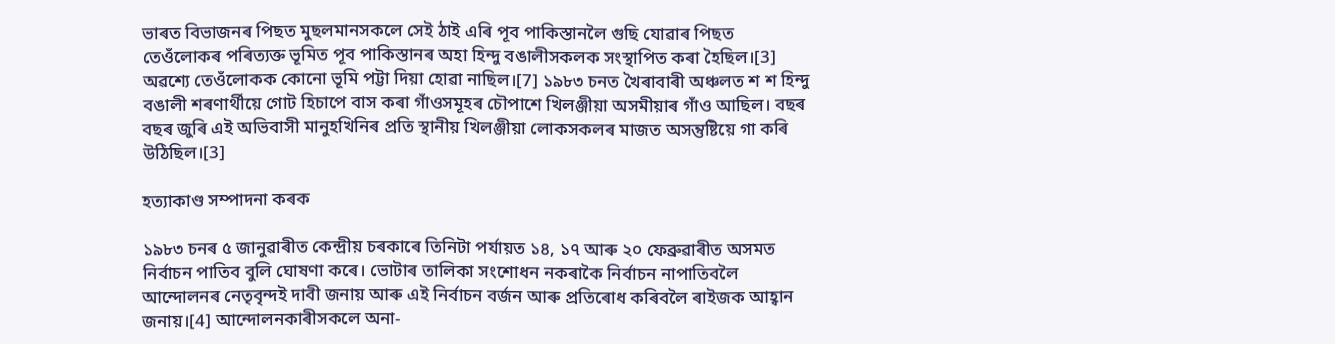ভাৰত বিভাজনৰ পিছত মুছলমানসকলে সেই ঠাই এৰি পূব পাকিস্তানলৈ গুছি যোৱাৰ পিছত তেওঁলোকৰ পৰিত্যক্ত ভূমিত পূব পাকিস্তানৰ অহা হিন্দু বঙালীসকলক সংস্থাপিত কৰা হৈছিল।[3] অৱশ্যে তেওঁলোকক কোনো ভূমি পট্টা দিয়া হোৱা নাছিল।[7] ১৯৮৩ চনত খৈৰাবাৰী অঞ্চলত শ শ হিন্দু বঙালী শৰণাৰ্থীয়ে গোট হিচাপে বাস কৰা গাঁওসমূহৰ চৌপাশে খিলঞ্জীয়া অসমীয়াৰ গাঁও আছিল। বছৰ বছৰ জুৰি এই অভিবাসী মানুহখিনিৰ প্ৰতি স্থানীয় খিলঞ্জীয়া লোকসকলৰ মাজত অসন্তুষ্টিয়ে গা কৰি উঠিছিল।[3]

হত্যাকাণ্ড সম্পাদনা কৰক

১৯৮৩ চনৰ ৫ জানুৱাৰীত কেন্দ্ৰীয় চৰকাৰে তিনিটা পৰ্যায়ত ১৪, ১৭ আৰু ২০ ফেব্ৰুৱাৰীত অসমত নিৰ্বাচন পাতিব বুলি ঘোষণা কৰে। ভোটাৰ তালিকা সংশোধন নকৰাকৈ নিৰ্বাচন নাপাতিবলৈ আন্দোলনৰ নেতৃবৃন্দই দাবী জনায় আৰু এই নিৰ্বাচন বৰ্জন আৰু প্ৰতিৰোধ কৰিবলৈ ৰাইজক আহ্বান জনায়।[4] আন্দোলনকাৰীসকলে অনা-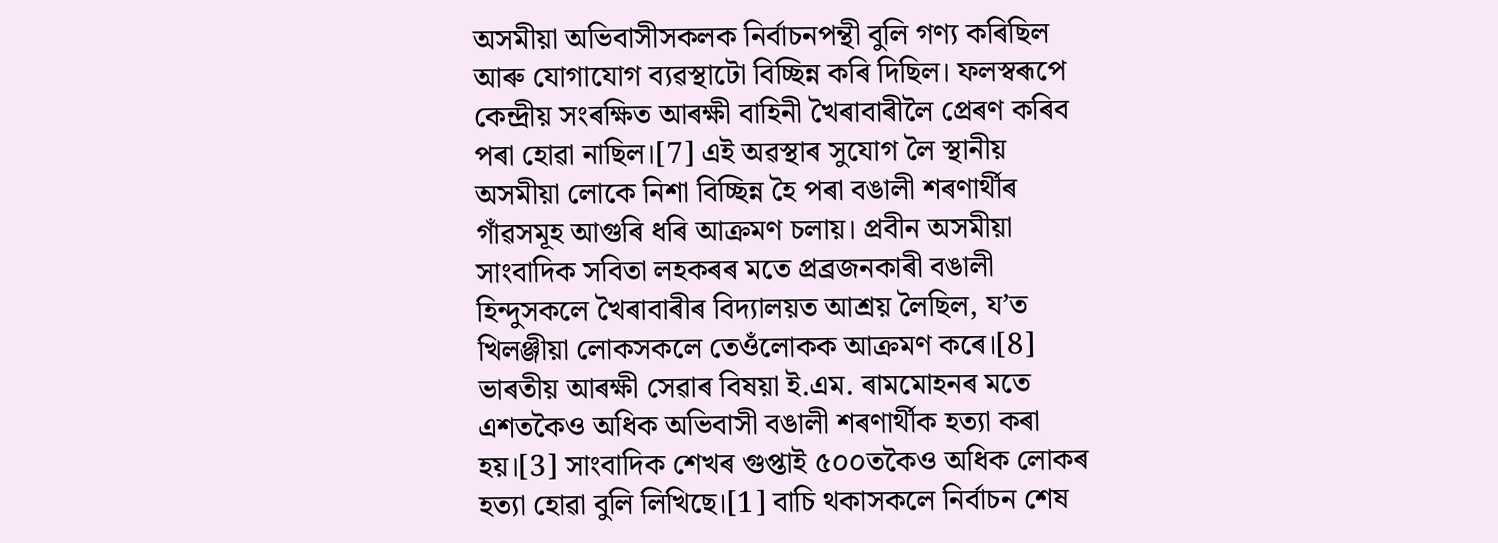অসমীয়া অভিবাসীসকলক নিৰ্বাচনপন্থী বুলি গণ্য কৰিছিল আৰু যোগাযোগ ব্যৱস্থাটো বিচ্ছিন্ন কৰি দিছিল। ফলস্বৰূপে কেন্দ্ৰীয় সংৰক্ষিত আৰক্ষী বাহিনী খৈৰাবাৰীলৈ প্ৰেৰণ কৰিব পৰা হোৱা নাছিল।[7] এই অৱস্থাৰ সুযোগ লৈ স্থানীয় অসমীয়া লোকে নিশা বিচ্ছিন্ন হৈ পৰা বঙালী শৰণাৰ্থীৰ গাঁৱসমূহ আগুৰি ধৰি আক্ৰমণ চলায়। প্ৰবীন অসমীয়া সাংবাদিক সবিতা লহকৰৰ মতে প্ৰব্ৰজনকাৰী বঙালী হিন্দুসকলে খৈৰাবাৰীৰ বিদ্যালয়ত আশ্ৰয় লৈছিল, য’ত খিলঞ্জীয়া লোকসকলে তেওঁলোকক আক্ৰমণ কৰে।[8] ভাৰতীয় আৰক্ষী সেৱাৰ বিষয়া ই.এম. ৰামমোহনৰ মতে এশতকৈও অধিক অভিবাসী বঙালী শৰণাৰ্থীক হত্যা কৰা হয়।[3] সাংবাদিক শেখৰ গুপ্তাই ৫০০তকৈও অধিক লোকৰ হত্যা হোৱা বুলি লিখিছে।[1] বাচি থকাসকলে নিৰ্বাচন শেষ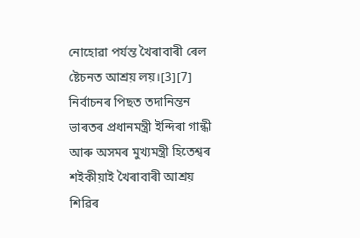নোহোৱা পৰ্যন্ত খৈৰাবাৰী ৰেল ষ্টেচনত আশ্ৰয় লয়।[3][7] নিৰ্বাচনৰ পিছত তদানিন্তন ভাৰতৰ প্ৰধানমন্ত্ৰী ইন্দিৰা গান্ধী আৰু অসমৰ মুখ্যমন্ত্ৰী হিতেশ্বৰ শইকীয়াই খৈৰাবাৰী আশ্ৰয় শিৱিৰ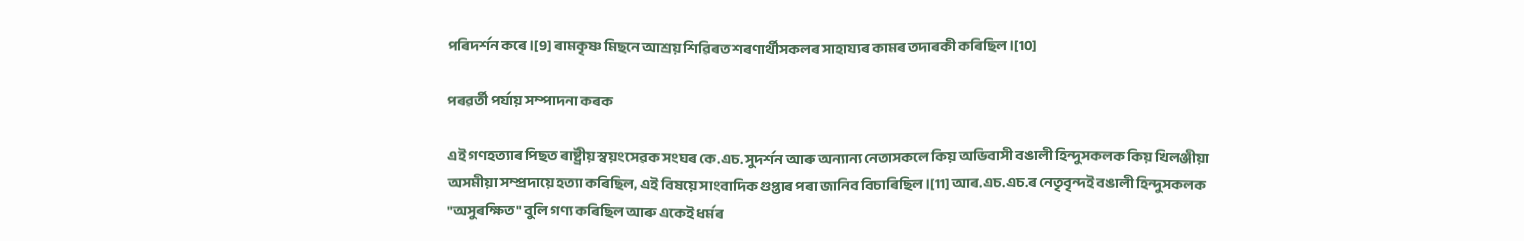পৰিদৰ্শন কৰে।[9] ৰামকৃষ্ণ মিছনে আশ্ৰয় শিৱিৰত শৰণাৰ্থীসকলৰ সাহায্যৰ কামৰ তদাৰকী কৰিছিল।[10]

পৰৱৰ্তী পৰ্যায় সম্পাদনা কৰক

এই গণহত্যাৰ পিছত ৰাষ্ট্ৰীয় স্বয়ংসেৱক সংঘৰ কে.এচ. সুদৰ্শন আৰু অন্যান্য নেতাসকলে কিয় অভিবাসী বঙালী হিন্দুসকলক কিয় খিলঞ্জীয়া অসমীয়া সম্প্ৰদায়ে হত্যা কৰিছিল, এই বিষয়ে সাংবাদিক গুপ্তাৰ পৰা জানিব বিচাৰিছিল।[11] আৰ.এচ.এচ.ৰ নেতৃবৃন্দই বঙালী হিন্দুসকলক "অসুৰক্ষিত" বুলি গণ্য কৰিছিল আৰু একেই ধৰ্মৰ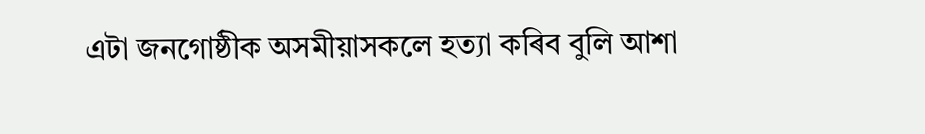এটা জনগোষ্ঠীক অসমীয়াসকলে হত্যা কৰিব বুলি আশা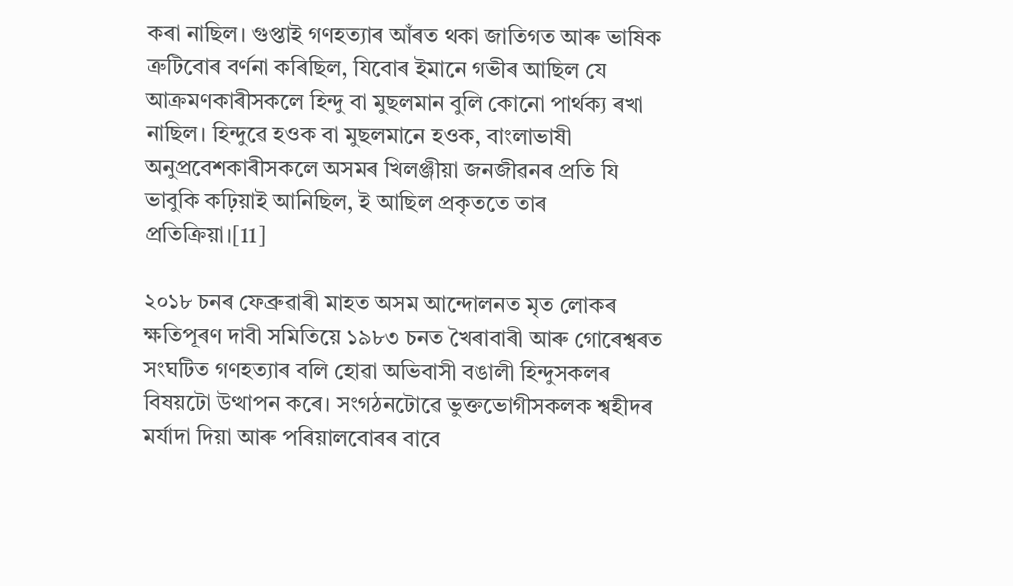কৰা নাছিল। গুপ্তাই গণহত্যাৰ আঁৰত থকা জাতিগত আৰু ভাষিক ত্ৰুটিবোৰ বৰ্ণনা কৰিছিল, যিবোৰ ইমানে গভীৰ আছিল যে আক্ৰমণকাৰীসকলে হিন্দু বা মুছলমান বুলি কোনো পাৰ্থক্য ৰখা নাছিল। হিন্দুৱে হওক বা মুছলমানে হওক, বাংলাভাষী অনুপ্ৰবেশকাৰীসকলে অসমৰ খিলঞ্জীয়া জনজীৱনৰ প্ৰতি যি ভাবুকি কঢ়িয়াই আনিছিল, ই আছিল প্ৰকৃততে তাৰ প্ৰতিক্ৰিয়া।[11]

২০১৮ চনৰ ফেব্ৰুৱাৰী মাহত অসম আন্দোলনত মৃত লোকৰ ক্ষতিপূৰণ দাবী সমিতিয়ে ১৯৮৩ চনত খৈৰাবাৰী আৰু গোৰেশ্বৰত সংঘটিত গণহত্যাৰ বলি হোৱা অভিবাসী বঙালী হিন্দুসকলৰ বিষয়টো উত্থাপন কৰে। সংগঠনটোৱে ভুক্তভোগীসকলক শ্বহীদৰ মৰ্যাদা দিয়া আৰু পৰিয়ালবোৰৰ বাবে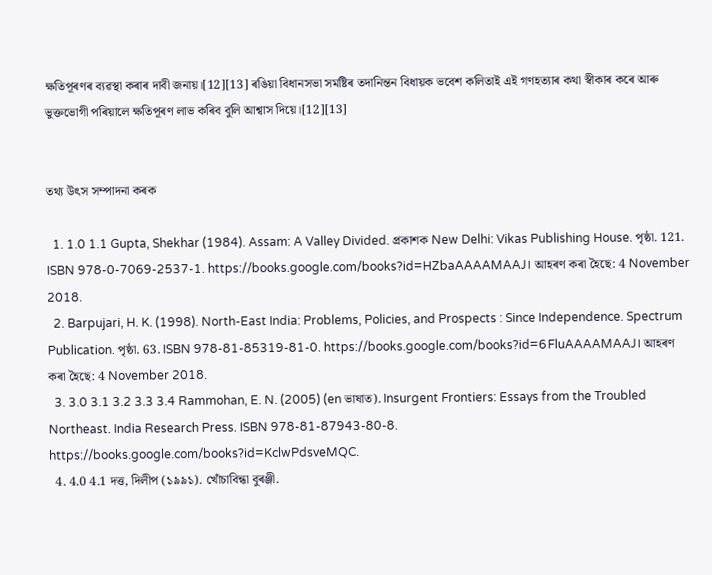ক্ষতিপূৰণৰ ব্যৱস্থা কৰাৰ দাবী জনায়।[12][13] ৰঙিয়া বিধানসভা সমষ্টিৰ তদানিন্তন বিধায়ক ভবেশ কলিতাই এই গণহত্যাৰ কথা স্বীকাৰ কৰে আৰু ভুক্তভোগী পৰিয়ালে ক্ষতিপূৰণ লাভ কৰিব বুলি আশ্বাস দিয়ে।[12][13]


তথ্য উৎস সম্পাদনা কৰক

  1. 1.0 1.1 Gupta, Shekhar (1984). Assam: A Valley Divided. প্ৰকাশক New Delhi: Vikas Publishing House. পৃষ্ঠা. 121. ISBN 978-0-7069-2537-1. https://books.google.com/books?id=HZbaAAAAMAAJ। আহৰণ কৰা হৈছে: 4 November 2018.
  2. Barpujari, H. K. (1998). North-East India: Problems, Policies, and Prospects : Since Independence. Spectrum Publication. পৃষ্ঠা. 63. ISBN 978-81-85319-81-0. https://books.google.com/books?id=6FluAAAAMAAJ। আহৰণ কৰা হৈছে: 4 November 2018.
  3. 3.0 3.1 3.2 3.3 3.4 Rammohan, E. N. (2005) (en ভাষাত). Insurgent Frontiers: Essays from the Troubled Northeast. India Research Press. ISBN 978-81-87943-80-8. https://books.google.com/books?id=KclwPdsveMQC.
  4. 4.0 4.1 দত্ত, দিলীপ (১৯৯১). খোঁচাবিন্ধা বুৰঞ্জী.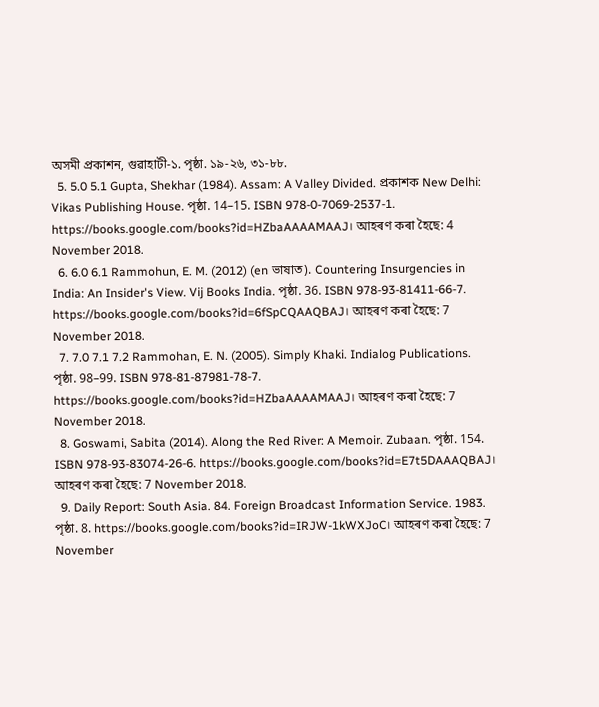অসমী প্ৰকাশন, গুৱাহাটী-১. পৃষ্ঠা. ১৯-২৬, ৩১-৮৮.
  5. 5.0 5.1 Gupta, Shekhar (1984). Assam: A Valley Divided. প্ৰকাশক New Delhi: Vikas Publishing House. পৃষ্ঠা. 14–15. ISBN 978-0-7069-2537-1. https://books.google.com/books?id=HZbaAAAAMAAJ। আহৰণ কৰা হৈছে: 4 November 2018.
  6. 6.0 6.1 Rammohun, E. M. (2012) (en ভাষাত). Countering Insurgencies in India: An Insider's View. Vij Books India. পৃষ্ঠা. 36. ISBN 978-93-81411-66-7. https://books.google.com/books?id=6fSpCQAAQBAJ। আহৰণ কৰা হৈছে: 7 November 2018.
  7. 7.0 7.1 7.2 Rammohan, E. N. (2005). Simply Khaki. Indialog Publications. পৃষ্ঠা. 98–99. ISBN 978-81-87981-78-7. https://books.google.com/books?id=HZbaAAAAMAAJ। আহৰণ কৰা হৈছে: 7 November 2018.
  8. Goswami, Sabita (2014). Along the Red River: A Memoir. Zubaan. পৃষ্ঠা. 154. ISBN 978-93-83074-26-6. https://books.google.com/books?id=E7t5DAAAQBAJ। আহৰণ কৰা হৈছে: 7 November 2018.
  9. Daily Report: South Asia. 84. Foreign Broadcast Information Service. 1983. পৃষ্ঠা. 8. https://books.google.com/books?id=IRJW-1kWXJoC। আহৰণ কৰা হৈছে: 7 November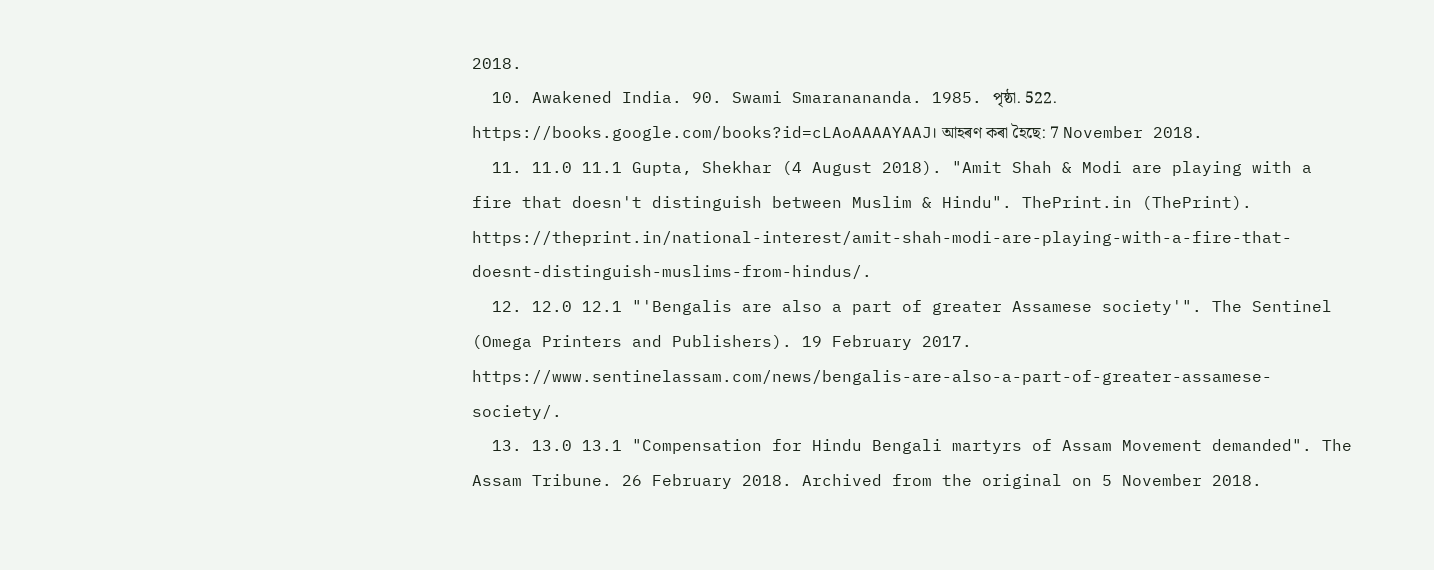2018.
  10. Awakened India. 90. Swami Smaranananda. 1985. পৃষ্ঠা. 522. https://books.google.com/books?id=cLAoAAAAYAAJ। আহৰণ কৰা হৈছে: 7 November 2018.
  11. 11.0 11.1 Gupta, Shekhar (4 August 2018). "Amit Shah & Modi are playing with a fire that doesn't distinguish between Muslim & Hindu". ThePrint.in (ThePrint). https://theprint.in/national-interest/amit-shah-modi-are-playing-with-a-fire-that-doesnt-distinguish-muslims-from-hindus/.
  12. 12.0 12.1 "'Bengalis are also a part of greater Assamese society'". The Sentinel (Omega Printers and Publishers). 19 February 2017. https://www.sentinelassam.com/news/bengalis-are-also-a-part-of-greater-assamese-society/.
  13. 13.0 13.1 "Compensation for Hindu Bengali martyrs of Assam Movement demanded". The Assam Tribune. 26 February 2018. Archived from the original on 5 November 2018.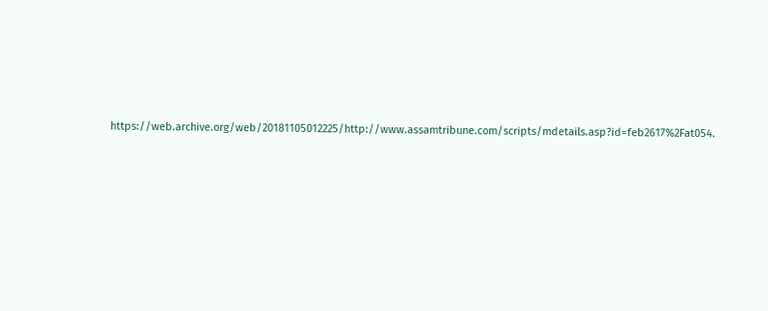https://web.archive.org/web/20181105012225/http://www.assamtribune.com/scripts/mdetails.asp?id=feb2617%2Fat054.